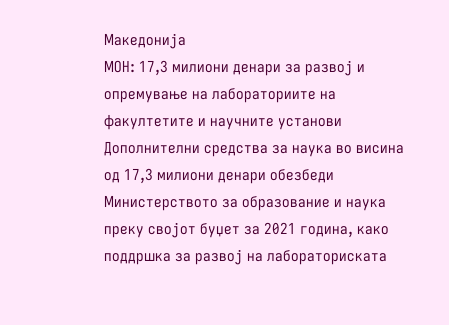Македонија
МОН: 17,3 милиони денари за развој и опремување на лабораториите на факултетите и научните установи
Дополнителни средства за наука во висина од 17,3 милиони денари обезбеди Министерството за образование и наука преку својот буџет за 2021 година, како поддршка за развој на лабораториската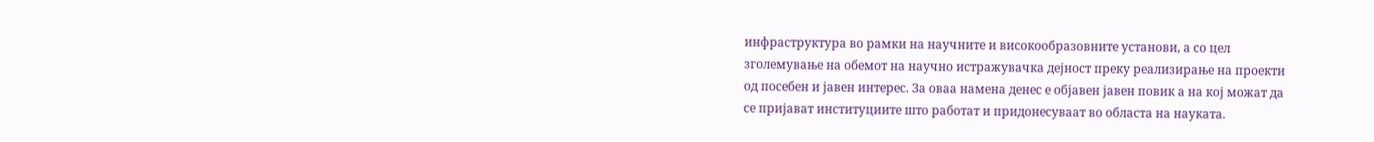инфраструктура во рамки на научните и високообразовните установи, а со цел зголемување на обемот на научно истражувачка дејност преку реализирање на проекти од посебен и јавен интерес. За оваа намена денес е објавен јавен повик а на кој можат да се пријават институциите што работат и придонесуваат во областа на науката.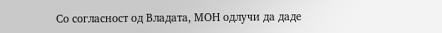Со согласност од Владата, МОН одлучи да даде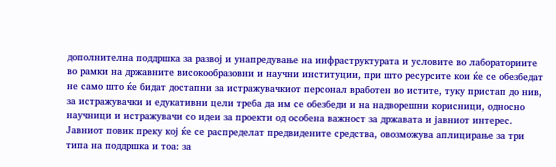дополнителна поддршка за развој и унапредување на инфраструктурата и условите во лабораториите во рамки на државните високообразовни и научни институции, при што ресурсите кои ќе се обезбедат не само што ќе бидат достапни за истражувачкиот персонал вработен во истите, туку пристап до нив, за истражувачки и едукативни цели треба да им се обезбеди и на надворешни корисници, односно научници и истражувачи со идеи за проекти од особена важност за државата и јавниот интерес.
Јавниот повик преку кој ќе се распределат предвидените средства, овозможува аплицирање за три типа на поддршка и тоа: за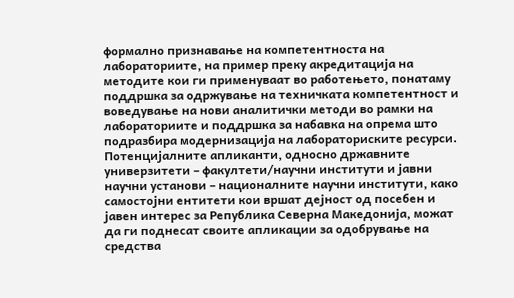формално признавање на компетентноста на лабораториите, на пример преку акредитација на методите кои ги применуваат во работењето, понатаму поддршка за одржување на техничката компетентност и воведување на нови аналитички методи во рамки на лабораториите и поддршка за набавка на опрема што подразбира модернизација на лабораториските ресурси.
Потенцијалните апликанти, односно државните универзитети – факултети/научни институти и јавни научни установи – националните научни институти, како самостојни ентитети кои вршат дејност од посебен и јавен интерес за Република Северна Македонија, можат да ги поднесат своите апликации за одобрување на средства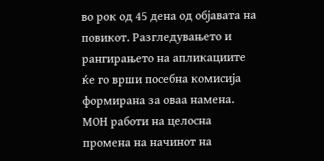во рок од 45 дена од објавата на повикот. Разгледувањето и рангирањето на апликациите ќе го врши посебна комисија формирана за оваа намена.
МОН работи на целосна промена на начинот на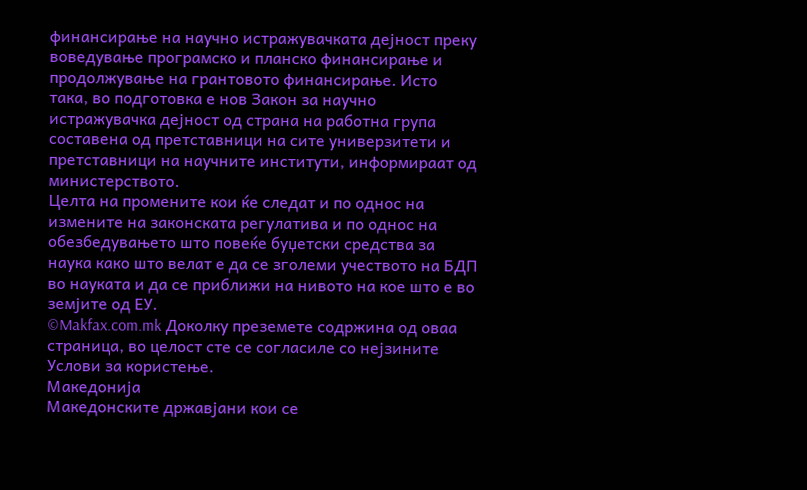финансирање на научно истражувачката дејност преку воведување програмско и планско финансирање и продолжување на грантовото финансирање. Исто така, во подготовка е нов Закон за научно истражувачка дејност од страна на работна група составена од претставници на сите универзитети и претставници на научните институти, информираат од министерството.
Целта на промените кои ќе следат и по однос на измените на законската регулатива и по однос на обезбедувањето што повеќе буџетски средства за наука како што велат е да се зголеми учеството на БДП во науката и да се приближи на нивото на кое што е во земјите од ЕУ.
©Makfax.com.mk Доколку преземете содржина од оваа страница, во целост сте се согласиле со нејзините Услови за користење.
Македонија
Македонските државјани кои се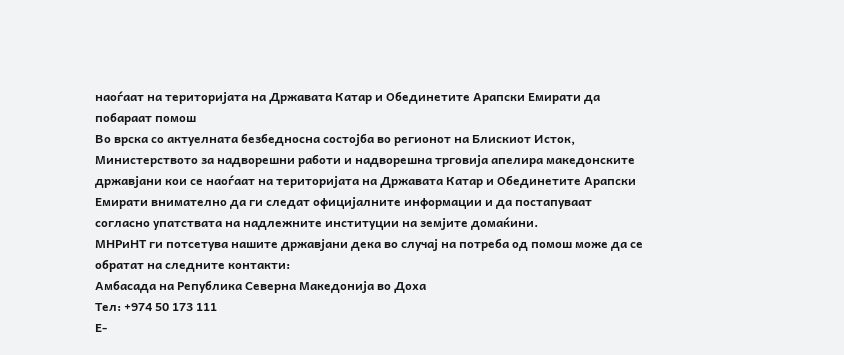наоѓаат на територијата на Државата Катар и Обединетите Арапски Емирати да побараат помош
Во врска со актуелната безбедносна состојба во регионот на Блискиот Исток, Министерството за надворешни работи и надворешна трговија апелира македонските државјани кои се наоѓаат на територијата на Државата Катар и Обединетите Арапски Емирати внимателно да ги следат официјалните информации и да постапуваат согласно упатствата на надлежните институции на земјите домаќини.
МНРиНТ ги потсетува нашите државјани дека во случај на потреба од помош може да се обратат на следните контакти:
Амбасада на Република Северна Македонија во Доха
Тел: +974 50 173 111
Е-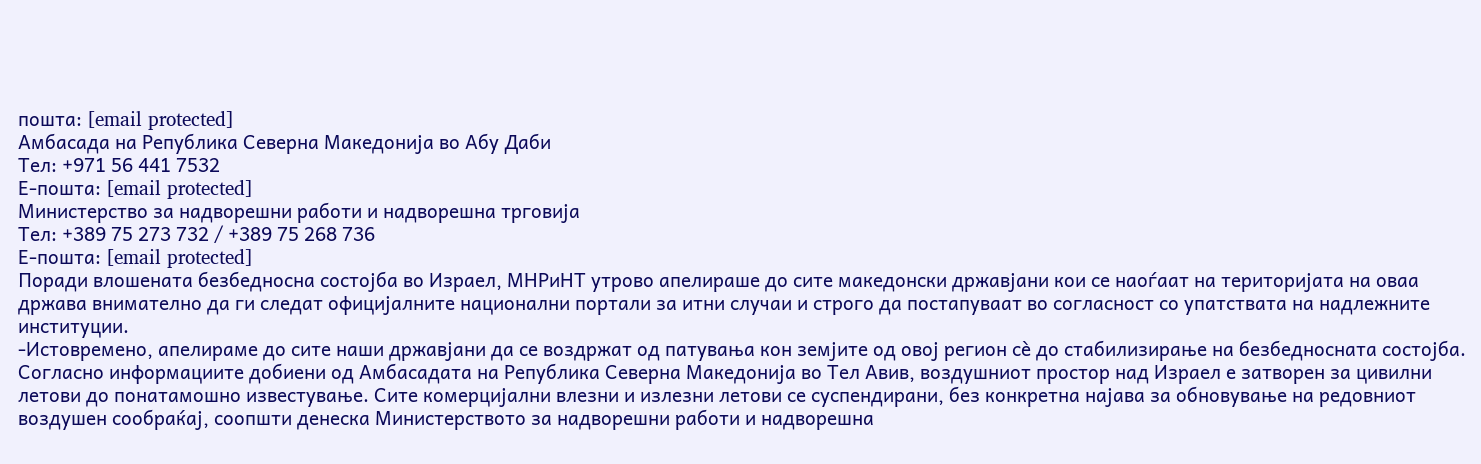пошта: [email protected]
Амбасада на Република Северна Македонија во Абу Даби
Тел: +971 56 441 7532
Е-пошта: [email protected]
Министерство за надворешни работи и надворешна трговија
Тел: +389 75 273 732 / +389 75 268 736
Е-пошта: [email protected]
Поради влошената безбедносна состојба во Израел, МНРиНТ утрово апелираше до сите македонски државјани кои се наоѓаат на територијата на оваа држава внимателно да ги следат официјалните национални портали за итни случаи и строго да постапуваат во согласност со упатствата на надлежните институции.
-Истовремено, апелираме до сите наши државјани да се воздржат од патувања кон земјите од овој регион сè до стабилизирање на безбедносната состојба.
Согласно информациите добиени од Амбасадата на Република Северна Македонија во Тел Авив, воздушниот простор над Израел е затворен за цивилни летови до понатамошно известување. Сите комерцијални влезни и излезни летови се суспендирани, без конкретна најава за обновување на редовниот воздушен сообраќај, соопшти денеска Министерството за надворешни работи и надворешна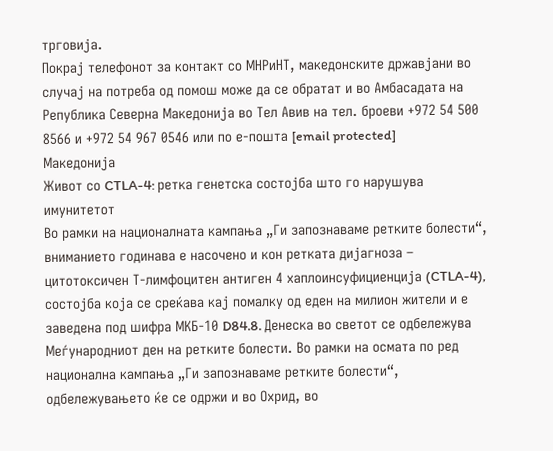трговија.
Покрај телефонот за контакт со МНРиНТ, македонските државјани во случај на потреба од помош може да се обратат и во Амбасадата на Република Северна Македонија во Тел Авив на тел. броеви +972 54 500 8566 и +972 54 967 0546 или по е-пошта [email protected]
Македонија
Живот со CTLA-4: ретка генетска состојба што го нарушува имунитетот
Во рамки на националната кампања „Ги запознаваме ретките болести“, вниманието годинава е насочено и кон ретката дијагноза – цитотоксичен Т-лимфоцитен антиген 4 хаплоинсуфициенција (CTLA-4), состојба која се среќава кај помалку од еден на милион жители и е заведена под шифра МКБ-10 D84.8. Денеска во светот се одбележува Меѓународниот ден на ретките болести. Во рамки на осмата по ред национална кампања „Ги запознаваме ретките болести“, одбележувањето ќе се одржи и во Охрид, во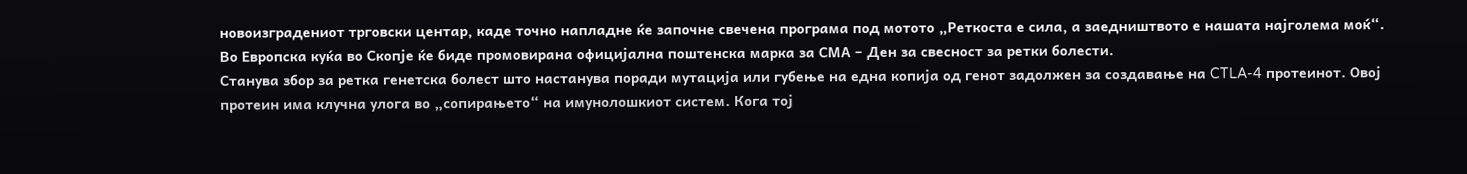новоизградениот трговски центар, каде точно напладне ќе започне свечена програма под мотото „Реткоста е сила, а заедништвото е нашата најголема моќ“. Во Европска куќа во Скопје ќе биде промовирана официјална поштенска марка за СМА – Ден за свесност за ретки болести.
Станува збор за ретка генетска болест што настанува поради мутација или губење на една копија од генот задолжен за создавање на CTLA-4 протеинот. Овој протеин има клучна улога во „сопирањето“ на имунолошкиот систем. Кога тој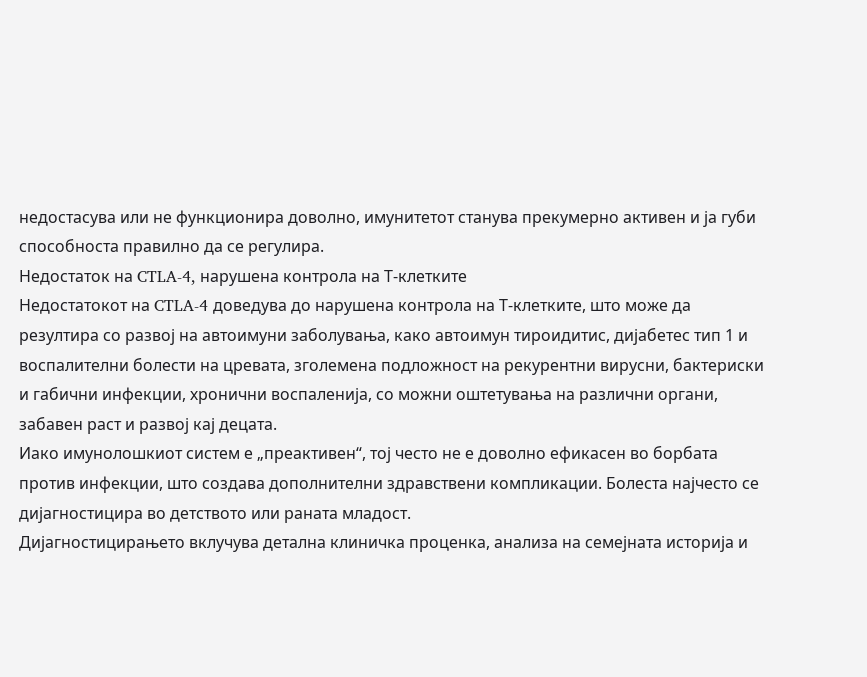недостасува или не функционира доволно, имунитетот станува прекумерно активен и ја губи способноста правилно да се регулира.
Недостаток на CTLA-4, нарушена контрола на Т-клетките
Недостатокот на CTLA-4 доведува до нарушена контрола на Т-клетките, што може да резултира со развој на автоимуни заболувања, како автоимун тироидитис, дијабетес тип 1 и воспалителни болести на цревата, зголемена подложност на рекурентни вирусни, бактериски и габични инфекции, хронични воспаленија, со можни оштетувања на различни органи, забавен раст и развој кај децата.
Иако имунолошкиот систем е „преактивен“, тој често не е доволно ефикасен во борбата против инфекции, што создава дополнителни здравствени компликации. Болеста најчесто се дијагностицира во детството или раната младост.
Дијагностицирањето вклучува детална клиничка проценка, анализа на семејната историја и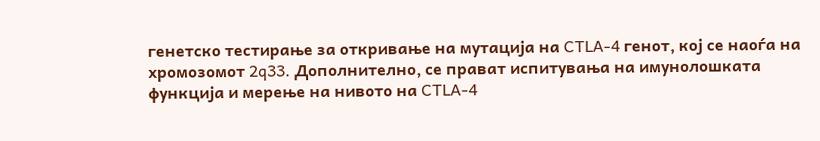генетско тестирање за откривање на мутација на CTLA-4 генот, кој се наоѓа на хромозомот 2q33. Дополнително, се прават испитувања на имунолошката функција и мерење на нивото на CTLA-4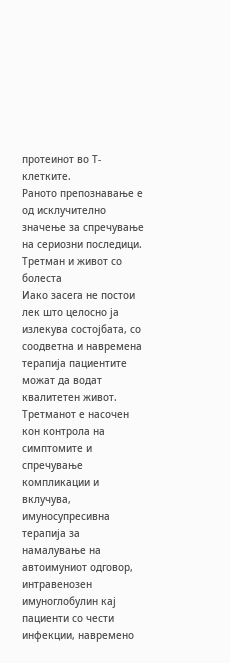протеинот во Т-клетките.
Раното препознавање е од исклучително значење за спречување на сериозни последици.
Третман и живот со болеста
Иако засега не постои лек што целосно ја излекува состојбата, со соодветна и навремена терапија пациентите можат да водат квалитетен живот. Третманот е насочен кон контрола на симптомите и спречување компликации и вклучува, имуносупресивна терапија за намалување на автоимуниот одговор, интравенозен имуноглобулин кај пациенти со чести инфекции, навремено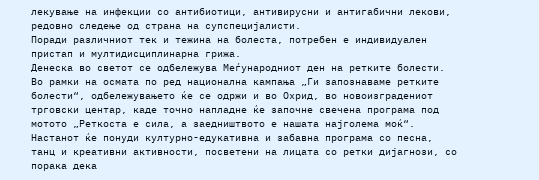лекување на инфекции со антибиотици, антивирусни и антигабични лекови, редовно следење од страна на супспецијалисти.
Поради различниот тек и тежина на болеста, потребен е индивидуален пристап и мултидисциплинарна грижа.
Денеска во светот се одбележува Меѓународниот ден на ретките болести. Во рамки на осмата по ред национална кампања „Ги запознаваме ретките болести“, одбележувањето ќе се одржи и во Охрид, во новоизградениот трговски центар, каде точно напладне ќе започне свечена програма под мотото „Реткоста е сила, а заедништвото е нашата најголема моќ“.
Настанот ќе понуди културно-едукативна и забавна програма со песна, танц и креативни активности, посветени на лицата со ретки дијагнози, со порака дека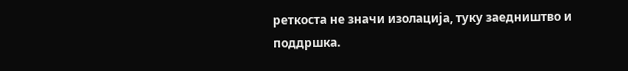реткоста не значи изолација, туку заедништво и поддршка.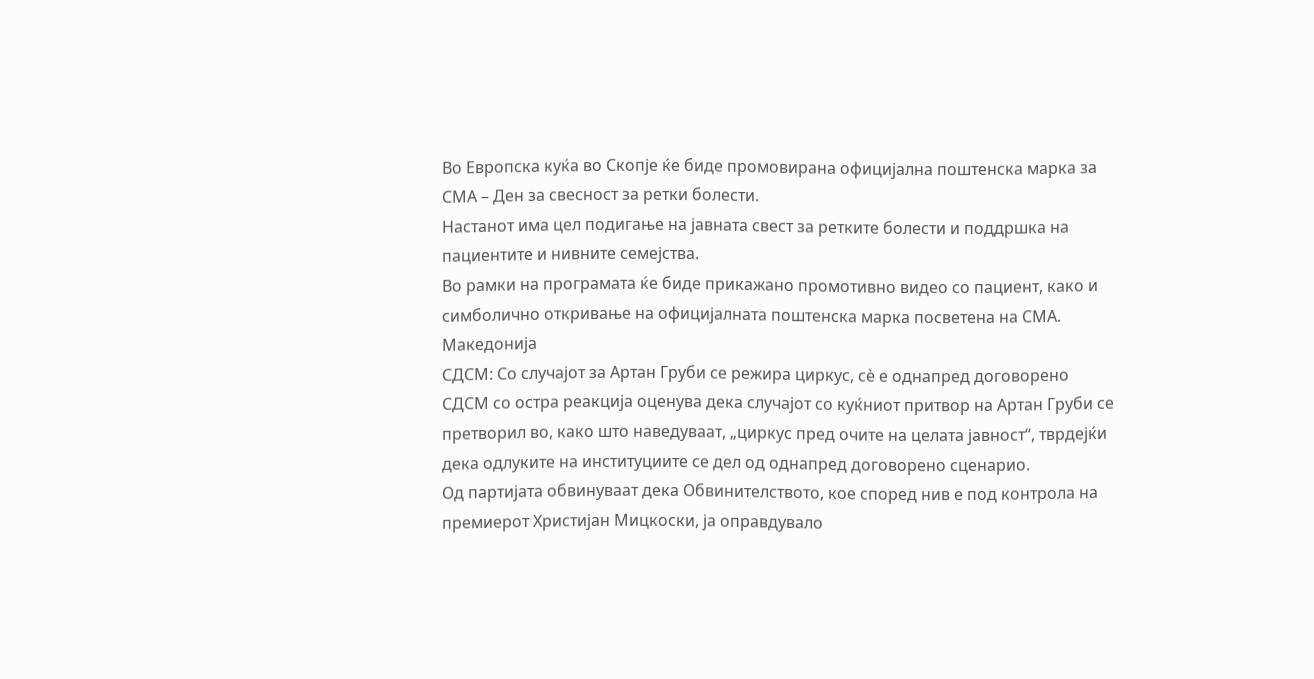Во Европска куќа во Скопје ќе биде промовирана официјална поштенска марка за СМА – Ден за свесност за ретки болести.
Настанот има цел подигање на јавната свест за ретките болести и поддршка на пациентите и нивните семејства.
Во рамки на програмата ќе биде прикажано промотивно видео со пациент, како и симболично откривање на официјалната поштенска марка посветена на СМА.
Македонија
СДСМ: Со случајот за Артан Груби се режира циркус, сè е однапред договорено
СДСМ со остра реакција оценува дека случајот со куќниот притвор на Артан Груби се претворил во, како што наведуваат, „циркус пред очите на целата јавност“, тврдејќи дека одлуките на институциите се дел од однапред договорено сценарио.
Од партијата обвинуваат дека Обвинителството, кое според нив е под контрола на премиерот Христијан Мицкоски, ја оправдувало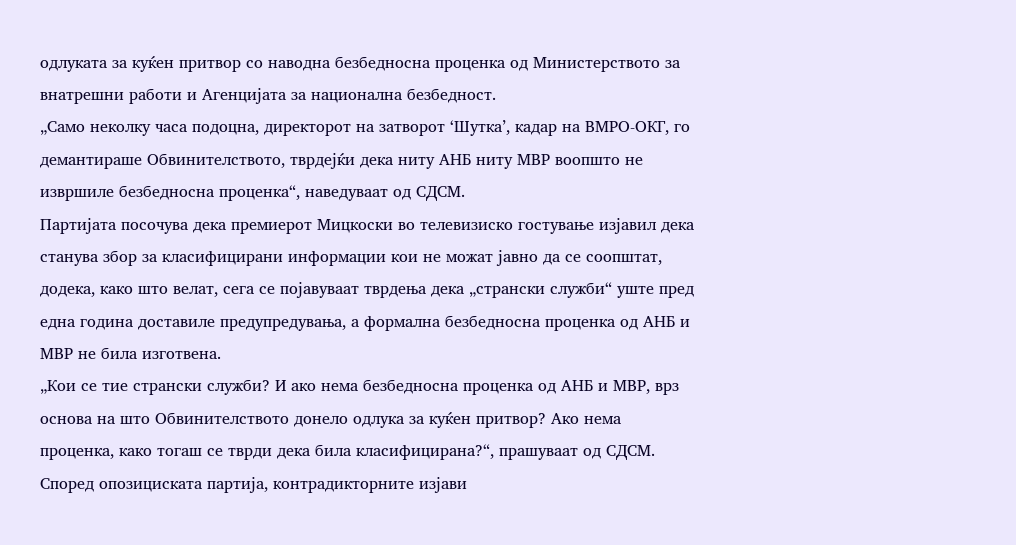одлуката за куќен притвор со наводна безбедносна проценка од Министерството за внатрешни работи и Агенцијата за национална безбедност.
„Само неколку часа подоцна, директорот на затворот ‘Шутка’, кадар на ВМРО-ОКГ, го демантираше Обвинителството, тврдејќи дека ниту АНБ ниту МВР воопшто не извршиле безбедносна проценка“, наведуваат од СДСМ.
Партијата посочува дека премиерот Мицкоски во телевизиско гостување изјавил дека станува збор за класифицирани информации кои не можат јавно да се соопштат, додека, како што велат, сега се појавуваат тврдења дека „странски служби“ уште пред една година доставиле предупредувања, а формална безбедносна проценка од АНБ и МВР не била изготвена.
„Кои се тие странски служби? И ако нема безбедносна проценка од АНБ и МВР, врз основа на што Обвинителството донело одлука за куќен притвор? Ако нема проценка, како тогаш се тврди дека била класифицирана?“, прашуваат од СДСМ.
Според опозициската партија, контрадикторните изјави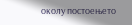околу постоењето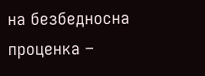на безбедносна проценка –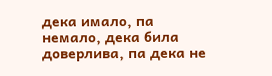дека имало, па немало, дека била доверлива, па дека не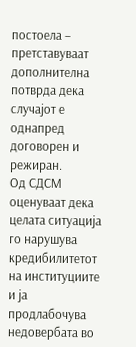постоела – претставуваат дополнителна потврда дека случајот е однапред договорен и режиран.
Од СДСМ оценуваат дека целата ситуација го нарушува кредибилитетот на институциите и ја продлабочува недовербата во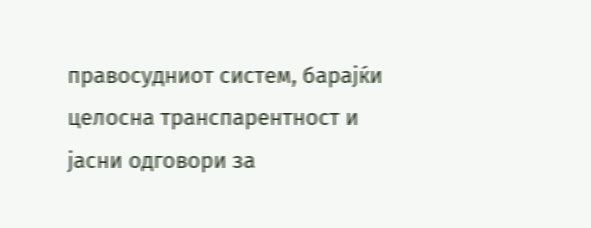правосудниот систем, барајќи целосна транспарентност и јасни одговори за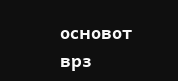основот врз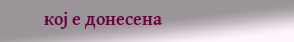кој е донесена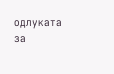одлуката за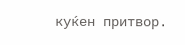куќен притвор.